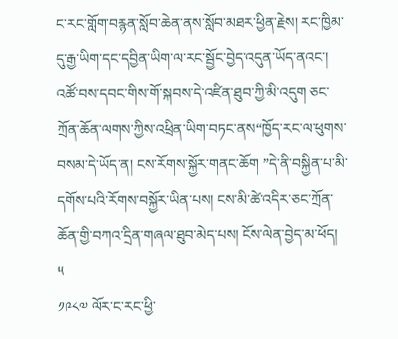ང་རང་གློག་བརྙན་སློབ་ཆེན་ནས་སློབ་མཐར་ཕྱིན་རྗེས། རང་ཁྱིམ་དུ་རྒྱ་ཡིག་དང་དབྱིན་ཡིག་ལ་རང་སྦྱོང་བྱེད་འདུན་ཡོད་ནའང་། འཚོ་བས་དབང་གིས་གོ་སྐབས་དེ་འཛིན་ཐུབ་ཀྱི་མི་འདུག ཅང་ཀྲོན་ཆོན་ལགས་ཀྱིས་འཕྲིན་ཡིག་བཏང་ནས“ཁྱོད་རང་ལ་ཕུགས་བསམ་དེ་ཡོད་ན། ངས་རོགས་སྐྱོར་གནང་ཆོག ”དེ་ནི་བསྐྱིན་པ་མི་དགོས་པའི་རོགས་བསྐྱོར་ཡིན་པས། ངས་མི་ཚེ་འདིར་ཅང་ཀྲོན་ཆོན་གྱི་བཀའ་དྲིན་གཞལ་ཐུབ་མེད་པས། ངོས་ལེན་བྱེད་མ་ཕོད།
༥
༡༩༨༧ ལོར་ང་རང་ཕྱི་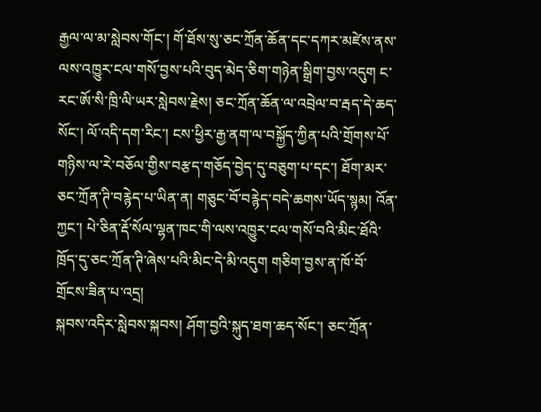རྒྱལ་ལ་མ་སླེབས་གོང་། གོ་ཐོས་སུ་ཅང་ཀྲོན་ཆོན་དང་དཀར་མཛེས་ནས་ལས་འཁྱུར་ངལ་གསོ་བྱས་པའི་བུད་མེད་ཅིག་གཉེན་སྒྲིག་བྱས་འདུག ང་རང་ཨོ་སི་ཁྲི་ལི་ཡར་སླེབས་རྗེས། ཅང་ཀྲོན་ཆོན་ལ་འབྲེལ་བ་རྦད་དེ་ཆད་སོང་། ལོ་འདི་དག་རིང་། ངས་ཕྱིར་རྒྱ་ནག་ལ་བསྐྱོད་ཀྱིན་པའི་གྲོགས་པོ་གཉིས་ལ་རེ་བཅོལ་གྱིས་བརྩད་གཅོད་བྱེད་དུ་བཅུག་པ་དང་། ཐོག་མར་ཅང་ཀྲོན་ཊི་བརྙེད་པ་ཡིན་ན། གཅུང་བོ་བརྙེད་བདེ་ཆགས་ཡོད་སྙམ། འོན་ཀྱང་། པེ་ཅིན་རྡོ་སོལ་ལྷན་ཁང་གི་ལས་འཁྱུར་ངལ་གསོ་བའི་མིང་ཐོའི་ཁྲོད་དུ་ཅང་ཀྲོན་ཊི་ཞེས་པའི་མིང་དེ་མི་འདུག གཅིག་བྱས་ན་ཁོ་བོ་གྲོངས་ཟིན་པ་འདྲ།
སྐབས་འདིར་སླེབས་སྐབས། ཤོག་བྱའི་སྐུད་ཐག་ཆད་སོང་། ཅང་ཀྲོན་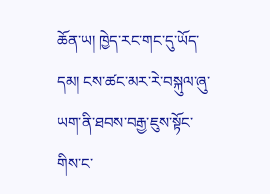ཆོན་ཡ། ཁྱེད་རང་གང་དུ་ཡོད་དམ། ངས་ཚང་མར་རེ་བསྐུལ་ཞུ་ཡག་ནི་ཐབས་བརྒྱ་ཇུས་སྟོང་གིས་ང་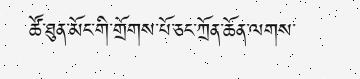ཚོ་ཐུན་མོང་གི་གྲོགས་པོ་ཅང་ཀྲོན་ཆོན་ལགས་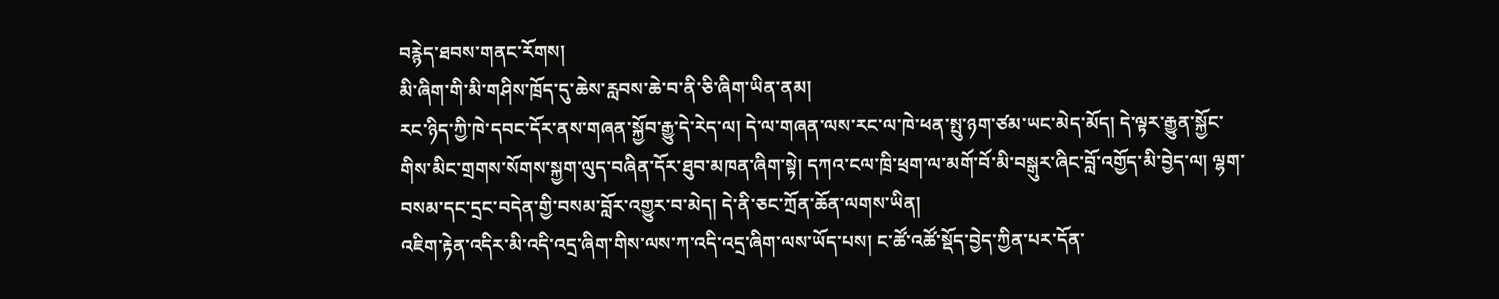བརྙེད་ཐབས་གནང་རོགས།
མི་ཞིག་གི་མི་གཤིས་ཁྲོད་དུ་ཆེས་རླབས་ཆེ་བ་ནི་ཅི་ཞིག་ཡིན་ནམ།
རང་ཉིད་ཀྱི་ཁེ་དབང་དོར་ནས་གཞན་སྐྱོབ་རྒྱུ་དེ་རེད་ལ། དེ་ལ་གཞན་ལས་རང་ལ་ཁེ་ཕན་སྤུ་ཉག་ཙམ་ཡང་མེད་མོད། དེ་ལྟར་རྒྱུན་སྐྱོང་གིས་མིང་གྲགས་སོགས་སྐྱག་ལུད་བཞིན་དོར་ཐུབ་མཁན་ཞིག་སྟེ། དཀའ་ངལ་ཁྲི་ཕྲག་ལ་མགོ་བོ་མི་བསྒུར་ཞིང་བློ་འགྱོད་མི་བྱེད་ལ། ལྷག་བསམ་དང་དྲང་བདེན་གྱི་བསམ་བློར་འགྱུར་བ་མེད། དེ་ནི་ཅང་ཀྲོན་ཆོན་ལགས་ཡིན།
འཇིག་རྟེན་འདིར་མི་འདི་འདྲ་ཞིག་གིས་ལས་ཀ་འདི་འདྲ་ཞིག་ལས་ཡོད་པས། ང་ཚོ་འཚོ་སྡོད་བྱེད་ཀྱིན་པར་དོན་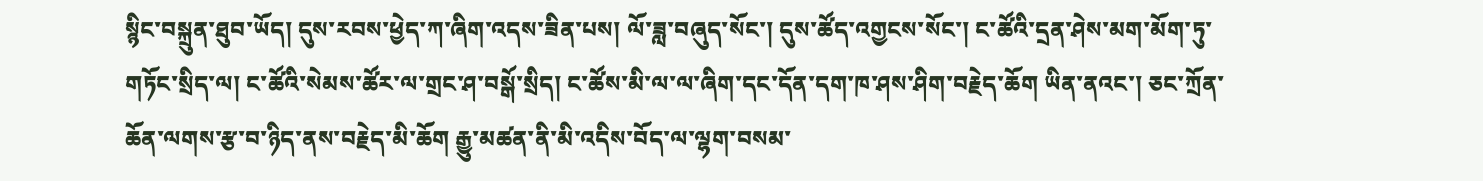སྙིང་བསྐྲུན་ཐུབ་ཡོད། དུས་རབས་ཕྱེད་ཀ་ཞིག་འདས་ཟིན་པས། ལོ་ཟླ་བཞུད་སོང་། དུས་ཚོད་འགྱངས་སོང་། ང་ཚོའི་དྲན་ཤེས་མག་མོག་ཏུ་གཏོང་སྲིད་ལ། ང་ཚོའི་སེམས་ཚོར་ལ་གྲང་ཤ་བསྒོ་སྲིད། ང་ཚོས་མི་ལ་ལ་ཞིག་དང་དོན་དག་ཁ་ཤས་ཤིག་བརྗེད་ཆོག ཡིན་ནའང་། ཅང་ཀྲོན་ཆོན་ལགས་རྩ་བ་ཉིད་ནས་བརྗེད་མི་ཆོག རྒྱུ་མཚན་ནི་མི་འདིས་བོད་ལ་ལྷག་བསམ་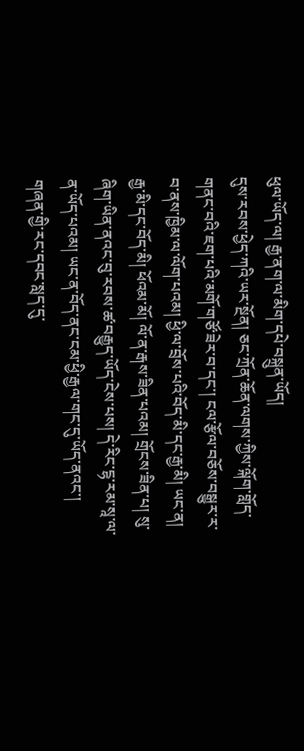ཕུལ་ཡོད་ལ། རྒྱ་ནག་ལ་མིག་དཔེ་བསྐྲུན་ཡོད།
དུས་རབས་ཕྱེད་ཀའི་ཡར་སྔོན། ཅང་ཀྲོན་ཆོན་ལགས་ཀྱིས་ལྐོག་གློད་གནང་བའི་ཇག་པའི་མགོ་གཙོ་ཟེར་བ་དང་། ངལ་རྩོལ་བཅོས་བསྒྱུར་ར་བ་ནས་ཁྱིམ་ལ་ལོག་པའམ། ཕྱི་ལ་བྲོས་པའི་བོད་མི་དང་རྒྱ་མི། ཡང་ན། རྒྱ་མི་དང་བོད་མི། ཕོའམ་མོ། ལོ་ན་རྒས་ཟིན་པའམ། གྲོངས་ཟིན་པ། སུ་ཞིག་ཡིན་ནའང་བུ་རབས་ཚ་བརྒྱུད་ཡོད་ངེས་པས། དེ་རིང་ངྷ་རམ་སཱ་ལ་ན་ཡོད་པའམ། ཡང་ན་བོད་ནང་ངམ་ཕྱི་རྒྱལ་གང་དུ་ཡོད་ནའང་། གཞན་གྱི་རང་དབང་སླད་དུ་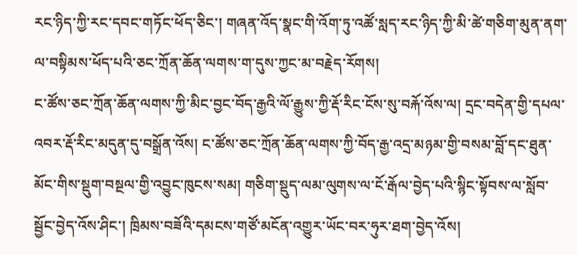རང་ཉིད་ཀྱི་རང་དབང་གཏོང་ཕོད་ཅིང་། གཞན་འོད་སྣང་གི་འོག་ཏུ་འཚོ་སླད་རང་ཉིད་ཀྱི་མི་ཚེ་གཅིག་མུན་ནག་ལ་བསྟིམས་ཕོད་པའི་ཅང་ཀྲོན་ཆོན་ལགས་ག་དུས་ཀྱང་མ་བརྗེད་རོགས།
ང་ཚོས་ཅང་ཀྲོན་ཆོན་ལགས་ཀྱི་མིང་བྱང་བོད་རྒྱའི་ལོ་རྒྱུས་ཀྱི་རྡོ་རིང་ངོས་སུ་བརྐོ་འོས་ལ། དྲང་བདེན་གྱི་དཔལ་འབར་རྡོ་རིང་མདུན་དུ་བསྒྲོན་འོས། ང་ཚོས་ཅང་ཀྲོན་ཆོན་ལགས་ཀྱི་བོད་རྒྱ་འདྲ་མཉམ་གྱི་བསམ་བློ་དང་ཐུན་མོང་གིས་སྡུག་བསྔལ་གྱི་འབྱུང་ཁུངས་སམ། གཅིག་སྡུད་ལམ་ལུགས་ལ་ངོ་རྒོལ་བྱེད་པའི་སྙིང་སྟོབས་ལ་སློབ་སྦྱོང་བྱེད་འོས་ཤིང་། ཁྲིམས་བཟོའི་དམངས་གཙོ་མངོན་འགྱུར་ཡོང་བར་ཧུར་ཐག་བྱེད་འོས།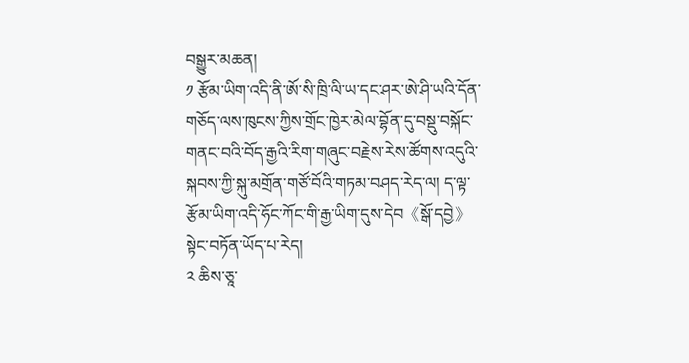བསྒྱུར་མཆན།
༡ རྩོམ་ཡིག་འདི་ནི་ཨོ་སི་ཁྲི་ལི་ཡ་དང་ཤར་ཨེ་ཤི་ཡའི་དོན་གཅོད་ལས་ཁུངས་ཀྱིས་གྲོང་ཁྱེར་མེལ་བྷོན་དུ་བསྡུ་བསྐོང་གནང་བའི་བོད་རྒྱའི་རིག་གཞུང་བརྗེས་རེས་ཚོགས་འདུའི་སྐབས་ཀྱི་སྐུ་མགྲོན་གཙོ་བོའི་གཏམ་བཤད་རེད་ལ། ད་ལྟ་རྩོམ་ཡིག་འདི་ཧོང་ཀོང་གི་རྒྱ་ཡིག་དུས་དེབ《སྒོ་དབྱེ》སྟེང་བཏོན་ཡོད་པ་རེད།
༢ ཆིས་ཅཱ་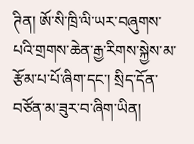ཊིན། ཨོ་སི་ཁྲི་ལི་ཡར་བཞུགས་པའི་གྲགས་ཆེན་རྒྱ་རིགས་སྐྱེས་མ་རྩོམ་པ་པོ་ཞིག་དང་། སྲིད་དོན་བཙོན་མ་ཟུར་བ་ཞིག་ཡིན།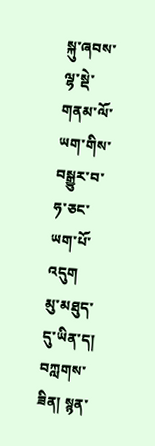སྐུ་ཞབས་ལྷ་སྡེ་གནམ་ལོ་ཡག་གིས་བསྒྱུར་བ་ཧ་ཅང་ཡག་པོ་འདུག
མུ་མཐུད་དུ་ཡིན་ད།
བཀླགས་ཟིན། སྙན་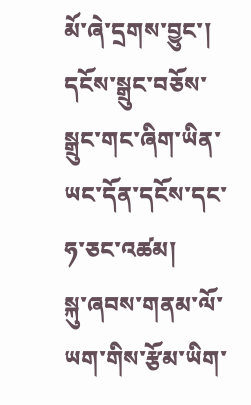མོ་ཞེ་དྲགས་བྱུང་། དངོས་སྒྲུང་བཅོས་སྒྲུང་གང་ཞིག་ཡིན་ཡང་དོན་དངོས་དང་ཧ་ཅང་འཚམ།
སྐུ་ཞབས་གནམ་ལོ་ཡག་གིས་རྩོམ་ཡིག་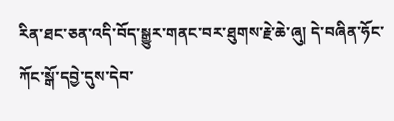རིན་ཐང་ཅན་འདི་བོད་སྒྱུར་གནང་བར་ཐུགས་རྗེ་ཆེ་ཞུ། དེ་བཞིན་ཧོང་ཀོང་སྒོ་དབྱེ་དུས་དེབ་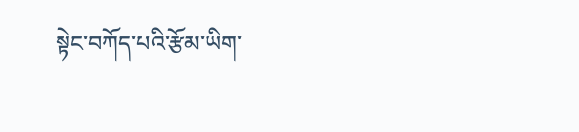སྟེང་བཀོད་པའི་རྩོམ་ཡིག་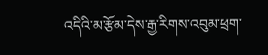འདིའི་མ་རྩོམ་དེས་རྒྱ་རིགས་འབུམ་ཕྲག་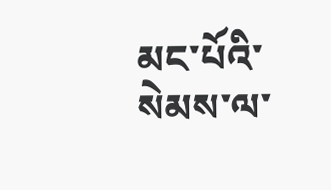མང་པོའི་སེམས་ལ་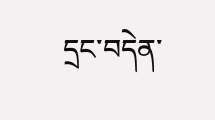དྲང་བདེན་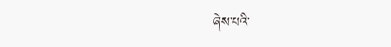ཞེས་པའི་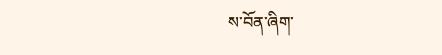ས་བོན་ཞིག་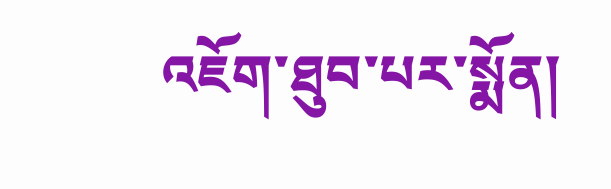འཇོག་ཐུབ་པར་སྨོན།